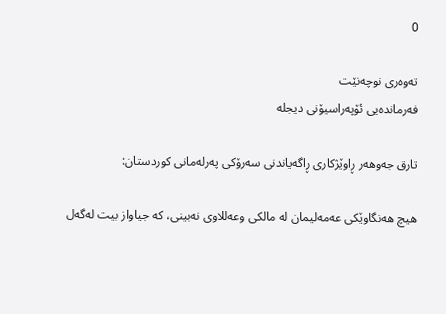0

تەوەری نوچەنێت
فەرماندەیی ئۆپەراسیۆنی دیجلە

تارق جەوهەر ڕاوێژكاری ڕاگەیاندنی سەرۆكی پەرلەمانی كوردستان:

هیچ هه‌نگاوێكی عه‌مه‌لیمان له‌ مالكی وعه‌للاوی نه‌بینی، كه‌ جیاواز بیت له‌گه‌ل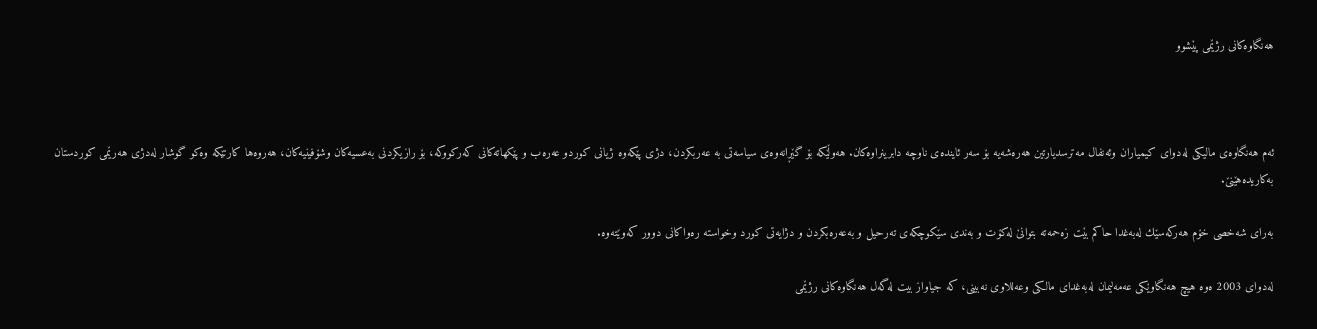هه‌نگاوه‌كانی رژێمی پێشوو



ئه‌م هه‌نگاوه‌ی مالیكی له‌دوای كیمیاران وئه‌نفال مه‌ترسدیارتین هه‌ره‌شه‌یە بۆ سه‌ر ئاینده‌ی ناوچه‌ دابرینراوه‌كان. هه‌وڵێكه‌ بۆ گێڕانه‌وه‌ی سیاسه‌تی به‌ ‌عه‌ربكردن، دژی پێكه‌وه‌ ژیانی كوردو عه‌ره‌ب و پێكهاته‌كانی كه‌ركووكه،‌ بۆ رازیكردنی به‌عسیه‌كان وشۆفینیه‌كان، هەروەها کارتێکە وه‌كو گوشار له‌دژی هه‌رێمی كوردستان به‌كاریدەهێنێ.

به‌رای شه‌خصی خۆم هه‌ركه‌سێك له‌به‌غدا حاكم بێت زه‌حمه‌ته‌ بتوانێ له‌كۆت و به‌ندی سێكوچكه‌ی ته‌رحیل و به‌عه‌ره‌بكردن و دژایه‌تی كورد وخواسته‌ ره‌واكانی دوور كه‌وێته‌وه.

له‌دوای 2003 ه‌وه‌ هیچ هه‌نگاوێكی عه‌مه‌لیمان له‌بەغدای مالكی وعه‌للاوی نه‌بینی، كه‌ جیاواز بیت له‌گه‌ل هه‌نگاوه‌كانی رژێمی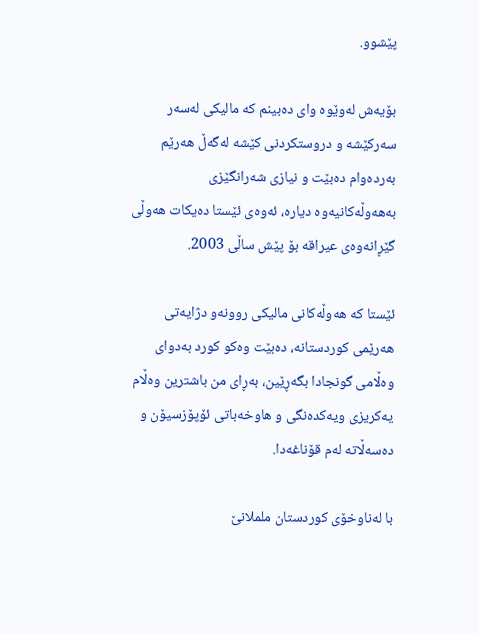پێشوو.

بۆیەش لەوێوە وای دەبینم کە مالیكی له‌سه‌ر سه‌ركێشە و دروستكردنی كێشه‌ له‌گه‌ڵ هه‌رێم به‌رده‌وام ده‌بێت و نیازی شه‌رانگێزی بەهەوڵەکانیەوە‌ دیاره‌، ئەوەی ئێستا دەیکات هەوڵی گێڕانەوەی عیراقە بۆ پێش ساڵی 2003.

ئێستا کە هەوڵەکانی مالیکی روونەو دژایەتی هەرێمی کوردستانە، دەبێت وەکو کورد بەدوای وەڵامی گونجادا بگەڕێین، بەڕای من‌ باشترین وه‌ڵام یه‌كریزی ویه‌كده‌نگی و هاوخه‌باتی ئۆپۆزسیۆن و ده‌سه‌ڵاته‌ له‌م قۆناغه‌دا.

با له‌ناوخۆی كوردستان ململانێ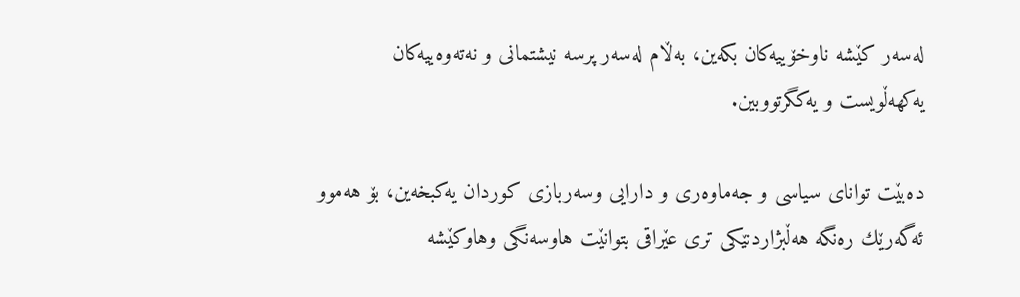له‌سه‌ر كێشه‌ ناوخۆییه‌كان بكه‌ین، به‌ڵام له‌سه‌ر پرسه‌ نیشتمانی و نه‌ته‌وه‌ییه‌كان یه‌كهه‌ڵویست و یه‌كگرتووبین.

ده‌بێت توانای سیاسی و جه‌ماوه‌ری و دارایی وسه‌ربازی كوردان یه‌كبخه‌ین، بۆ هه‌موو ئه‌گه‌رێك ره‌نگه‌ هه‌ڵبژاردنێكی تری عێراقی بتوانێت هاوسه‌نگی وهاوكێشه‌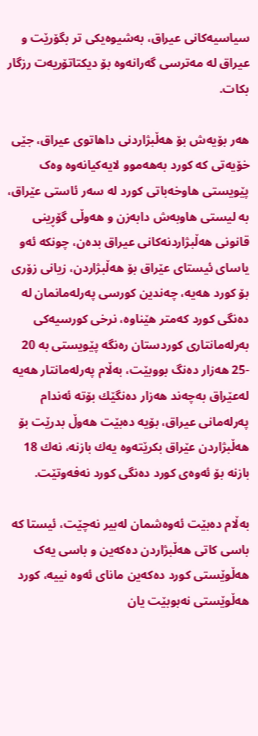سیاسیه‌كانی عیراق، به‌شیوه‌یكی تر بگۆرێت و عیراق له‌ مه‌ترسی گه‌رانه‌وه‌ بۆ دیكتاتۆریه‌ت رزگار بكات.

هەر بۆیەش بۆ هه‌ڵبژاردنی داهاتوی عیراق، جێی خۆیەتی کە كورد به‌هه‌موو لایەكیانه‌وە ‌وەک پێویستی هاوخەباتی کورد لە سەر ئاستی عێراق، به ‌لیستی هاوبه‌ش دابەزن و هەوڵی گۆڕینی قانونی هه‌ڵبژاردنه‌كانی عیراق بدەن، چونكه‌ ئەو یاسای ئیستای عێراق بۆ هەڵبژاردن، زیانی زۆری بۆ كورد هه‌یه،‌ چه‌ندین كورسی پەرلەمانمان لە دەنگی کورد كه‌متر هێناوه،‌ نرخی كورسیه‌كی به‌رله‌مانتاری كوردستان ره‌نگه‌ پێویستی به‌ 20 -25 هه‌زار دەنگ بووبێت، به‌ڵام په‌رلەمانتار هه‌یه‌ له‌عێراق به‌چه‌ند هه‌زار دەنگێك بۆته‌ ئه‌ندام په‌رله‌مانی عیراق، بۆیە دەبێت هەوڵ بدرێت بۆ هەڵبژاردن عێراق بكرێته‌وه‌ یه‌ك بازنه،‌ نه‌ك 18 بازنه‌ بۆ ئه‌وه‌ی كورد دەنگی کورد نه‌فه‌وتێت.

بەڵام دەبێت ئەوەشمان لەبیر نەچێت، ئیستا کە باسی کاتی هەڵبژاردن دەکەین و باسی یەک هەڵوێستی کورد دەکەین مانای ئەوە نییە، کورد هەڵوێستی نەبوبێت یان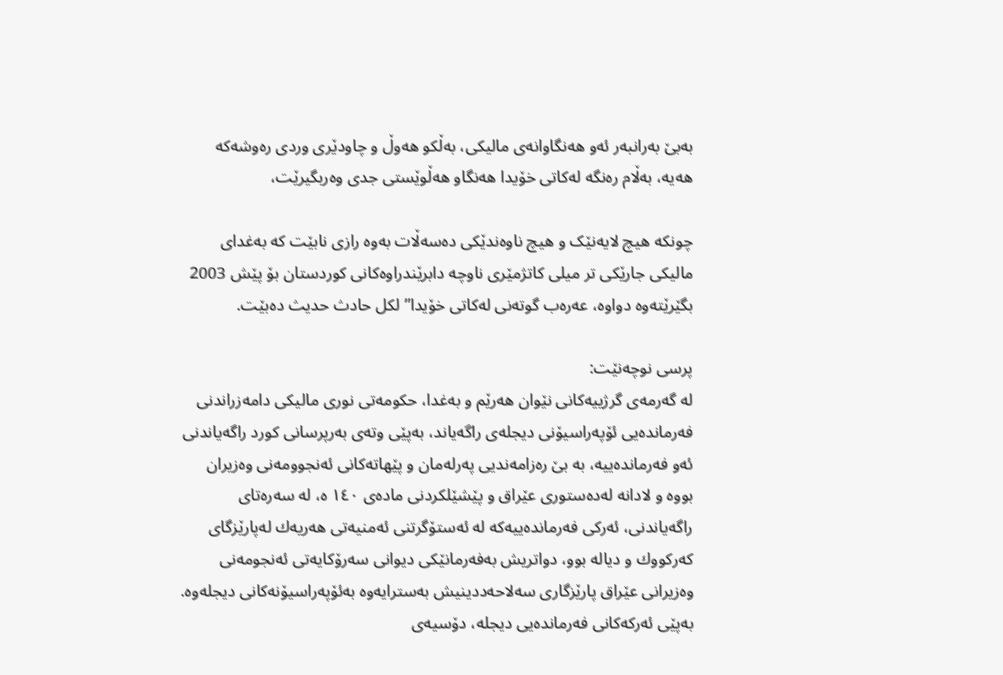بەبێ بەرانبەر ئەو هەنگاوانەی مالیکی، بەڵکو هه‌وڵ و چاودێری وردی ره‌وشه‌كه‌ هه‌یه،‌ به‌ڵام ره‌نگه‌ له‌كاتی خۆیدا هه‌نگاو هه‌ڵوێستی جدی وه‌ربگیرێت،

چونکە هیچ لایەنێک و هیچ ناوه‌ندێكی ده‌سه‌ڵات به‌وه‌ رازی نابێت كه‌ به‌غدای مالیكی جارێكی تر میلی كاتژمێری ناوچه‌ دابرێندراوه‌كانی کوردستان بۆ پێش 2003 بگێرێته‌وه‌ دواوه،‌ عه‌رەب گوته‌نی له‌كاتی خۆیدا” لكل حادث حدیث ده‌بێت.

پرسی نوچەنێت:
لە گەرمەی گرژییەکانی نێوان هەرێم و بەغدا، حکومەتی نوری مالیکی دامەزراندنی فەرماندەیی ئۆپەراسیۆنی دیجلەی راگەیاند، بەپێی وتەی بەرپرسانی کورد راگەیاندنی ئەو فەرماندەییە، بە بێ رەزامەندیی پەرلەمان و پێهاتەکانی ئەنجوومەنی وەزیران بووە و لادانە لەدەستوری عێراق و پێشێلکردنی مادەی ١٤٠ ە، لە سەرەتای راگەیاندنی، ئەرکی فەرماندەییەکە لە ئەستۆگرتنی ئەمنیەتی هەریەك لەپارێزگای كەركووك و دیالە بوو، دواتریش بەفەرمانێكی دیوانی سەرۆكایەتی ئەنجومەنی وەزیرانی عێراق پارێزگاری سەلاحەددینیش بەسترایەوە بەئۆپەراسیۆنەكانی دیجلەوە. بەپێی ئەرکەکانی فەرماندەیی دیجلە، دۆسیەی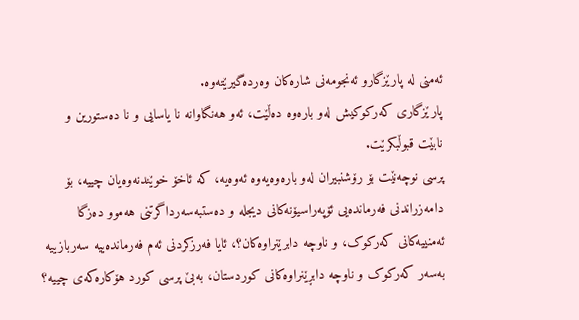ئەمنی لە پارێزگارو ئەنجومەنی شارەکان وەردەگیرێتەوە.
پارێزگاری کەرکوکیش لەو بارەوە دەڵێت، ئەو هەنگاوانە نا یاسایی و نا دەستورین و نابێت قبوڵبکرێت.
پرسی نوچەنێت بۆ رۆشنبیران لەو بارەوەیەوە ئەوەیە، کە ئاخۆ خوێندنەوەیان چییە، بۆ دامەزراندنی فەرماندەیی ئۆپەراسیۆنەکانی دیجلە و دەستبەسەرداگرتنی هەموو دەزگا ئەمنییەکانی کەرکوک، و ناوچە دابرێنراوەکان؟، ئایا فەرزکردنی ئەم فەرماندەییە سەربازییە بەسەر کەرکوک و ناوچە دابڕێنراوەکانی کوردستان، بەبێ پرسی کورد هۆکارەکەی چییە؟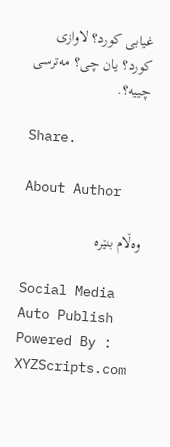غیابی کورد؟ لاوازی کورد؟ یان چی؟ مەترسی چییە؟.

Share.

About Author

وەڵام بنێرە

Social Media Auto Publish Powered By : XYZScripts.com